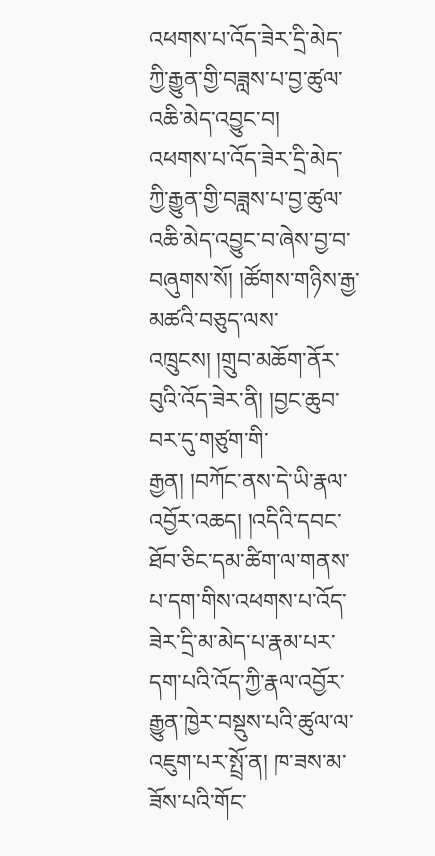འཕགས་པ་འོད་ཟེར་དྲི་མེད་ཀྱི་རྒྱུན་གྱི་བཟླས་པ་བྱ་ཚུལ་འཆི་མེད་འབྱུང་བ།
འཕགས་པ་འོད་ཟེར་དྲི་མེད་ཀྱི་རྒྱུན་གྱི་བཟླས་པ་བྱ་ཚུལ་འཆི་མེད་འབྱུང་བ་ཞེས་བྱ་བ་བཞུགས་སོ། །ཚོགས་གཉིས་རྒྱ་མཚའི་བཅུད་ལས་འཁྲུངས། །གྲུབ་མཆོག་ནོར་བུའི་འོད་ཟེར་ནི། །བྱང་ཆུབ་བར་དུ་གཙུག་གི་རྒྱན། །བཀོང་ནས་དེ་ཡི་རྣལ་འབྱོར་འཆད། །འདིའི་དབང་ཐོབ་ཅིང་དམ་ཚིག་ལ་གནས་པ་དག་གིས་འཕགས་པ་འོད་ཟེར་དྲི་མ་མེད་པ་རྣམ་པར་དག་པའི་འོད་ཀྱི་རྣལ་འབྱོར་རྒྱུན་ཁྱེར་བསྡུས་པའི་ཚུལ་ལ་འཇུག་པར་སྤྲོ་ན། ཁ་ཟས་མ་ཟོས་པའི་གོང་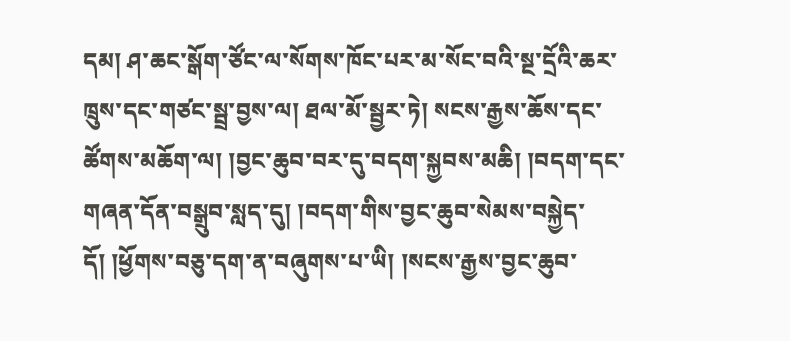དམ། ཤ་ཆང་སྒོག་ཙོང་ལ་སོགས་ཁོང་པར་མ་སོང་བའི་སྔ་དྲོའི་ཆར་ཁྲུས་དང་གཙང་སྦྲ་བྱས་ལ། ཐལ་མོ་སྦྱར་ཏེ། སངས་རྒྱས་ཆོས་དང་ཚོགས་མཆོག་ལ། །བྱང་ཆུབ་བར་དུ་བདག་སྐྱབས་མཆི། །བདག་དང་གཞན་དོན་བསྒྲུབ་སླད་དུ། །བདག་གིས་བྱང་ཆུབ་སེམས་བསྐྱེད་དོ། །ཕྱོགས་བཅུ་དག་ན་བཞུགས་པ་ཡི། །སངས་རྒྱས་བྱང་ཆུབ་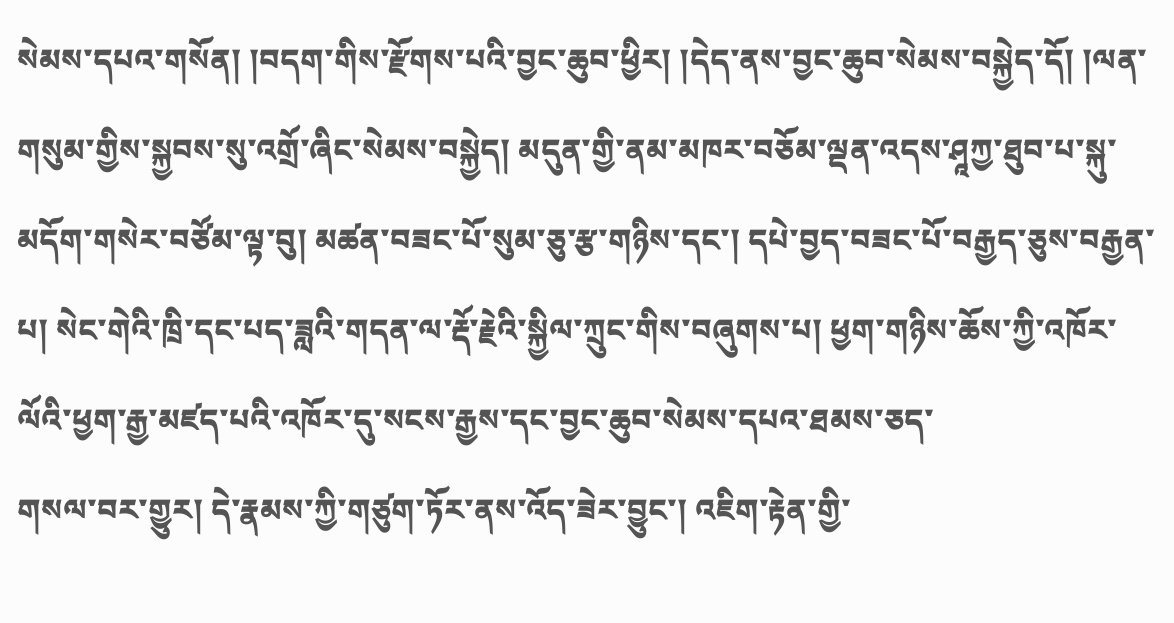སེམས་དཔའ་གསོན། །བདག་གིས་རྫོགས་པའི་བྱང་ཆུབ་ཕྱིར། །དེད་ནས་བྱང་ཆུབ་སེམས་བསྐྱེད་དོ། །ལན་གསུམ་གྱིས་སྐྱབས་སུ་འགྲོ་ཞིང་སེམས་བསྐྱེད། མདུན་གྱི་ནམ་མཁར་བཅོམ་ལྡན་འདས་ཤཱཀྱ་ཐུབ་པ་སྐུ་མདོག་གསེར་བཙོམ་ལྟ་བུ། མཚན་བཟང་པོ་སུམ་ཅུ་རྩ་གཉིས་དང་། དཔེ་བྱད་བཟང་པོ་བརྒྱད་ཅུས་བརྒྱན་པ། སེང་གེའི་ཁྲི་དང་པད་ཟླའི་གདན་ལ་རྡོ་རྗེའི་སྐྱིལ་ཀྲུང་གིས་བཞུགས་པ། ཕྱག་གཉིས་ཆོས་ཀྱི་འཁོར་ལོའི་ཕྱག་རྒྱ་མཛད་པའི་འཁོར་དུ་སངས་རྒྱས་དང་བྱང་ཆུབ་སེམས་དཔའ་ཐམས་ཅད་
གསལ་བར་གྱུར། དེ་རྣམས་ཀྱི་གཙུག་ཏོར་ནས་འོད་ཟེར་བྱུང་། འཇིག་རྟེན་གྱི་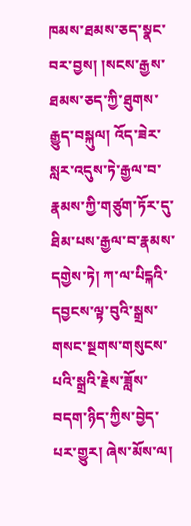ཁམས་ཐམས་ཅད་སྣང་བར་བྱས། །སངས་རྒྱས་ཐམས་ཅད་ཀྱི་ཐུགས་རྒྱུད་བསྐུལ། འོད་ཟེར་སླར་འདུས་ཏེ་རྒྱལ་བ་རྣམས་ཀྱི་གཙུག་ཏོར་དུ་ཐིམ་པས་རྒྱལ་བ་རྣམས་དགྱེས་ཏེ། ཀ་ལ་པིངྐའི་དབྱངས་ལྟ་བུའི་སྒྲས་གསང་སྔགས་གསུངས་པའི་སྒྲའི་རྗེས་ཟློས་བདག་ཉིད་ཀྱིས་བྱེད་པར་གྱུར། ཞེས་མོས་ལ།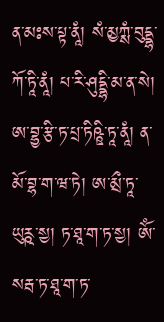ན་མཿས་པྟ་ནཱཾ། སཾ་མྱཀྶཾ་བུདྡྷ་ཀོ་ཏཱི་ནཱཾ། པ་རི་ཤུདྡྷི་མ་ན་སེ། ཨ་བྷྱ་རྩི་ཏ་པྲ་ཏིཥྛི་ཏཱ་ནཱཾ། ན་མོ་བྷ་ག་ཝ་ཏེ། ཨ་མྲྀ་ཏཱ་ཡུརྵ་སྱ། ཏ་ཐཱ་ག་ཏ་སྱ། ཨོཾ་སརྦ་ཏ་ཐཱ་ག་ཏ་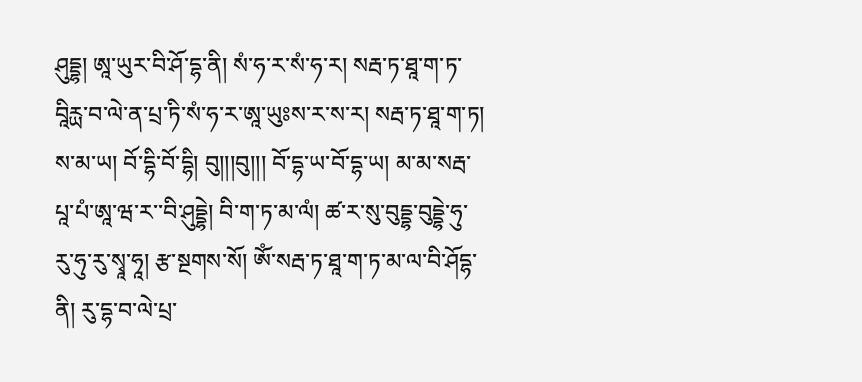ཤུདྡྷ། ཨཱ་ཡུར་བི་ཤོ་དྷ་ནི། སཾ་ཧ་ར་སཾ་ཧ་ར། སརྦ་ཏ་ཐཱ་ག་ཏ་བཱིརྻ་བ་ལེ་ན་པྲ་ཏི་སཾ་ཧ་ར་ཨཱ་ཡུཿས་ར་ས་ར། སརྦ་ཏ་ཐཱ་ག་ཏ། ས་མ་ཡ། བོ་དྷི་བོ་དྷི། བུ།།།བུ།།། བོ་དྷ་ཡ་བོ་དྷ་ཡ། མ་མ་སརྦ་པཱ་པཾ་ཨཱ་ཝ་ར་་བི་ཤུདྡྷེ། བི་ག་ཏ་མ་ལཾ། ཚ་ར་སུ་བུདྡྷ་བུདྡྷེ་ཧུ་རུ་ཧུ་རུ་སྭཱ་ཧཱ། རྩ་སྔགས་སོ། ཨོཾ་སརྦ་ཏ་ཐཱ་ག་ཏ་མ་ལ་བི་ཤོདྷ་ནི། རུ་དྷ་བ་ལེ་པྲ་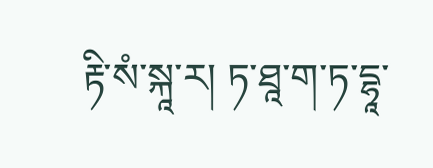རྟི་སཾ་སྐཱ་ར། ཏ་ཐཱ་ག་ཏ་དྷཱ་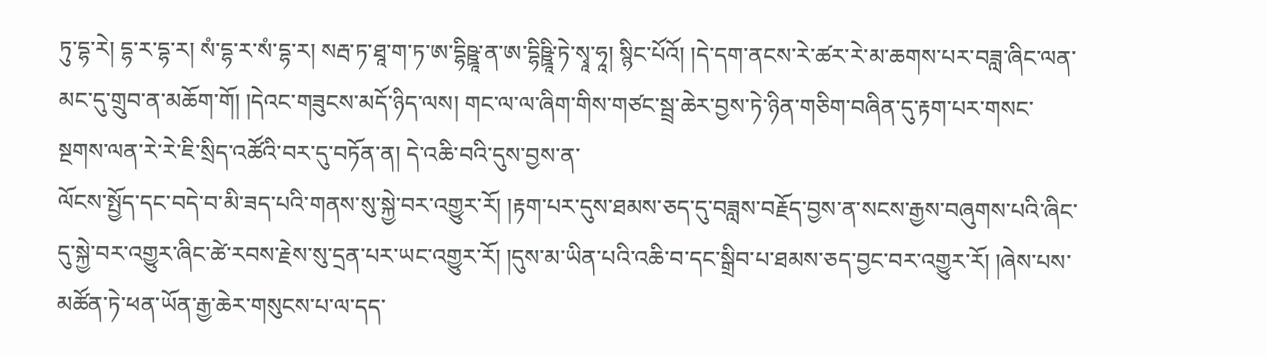ཏུ་དྷ་རེ། དྷ་ར་དྷ་ར། སཾ་དྷ་ར་སཾ་དྷ་ར། སརྦ་ཏ་ཐཱ་ག་ཏ་ཨ་དྷིཥྛཱ་ན་ཨ་དྷིཥྛཱི་ཏེ་སྭཱ་ཧཱ། སྙིང་པོའོ། །དེ་དག་ནངས་རེ་ཚར་རེ་མ་ཆགས་པར་བཟླ་ཞིང་ལན་མང་དུ་གྲུབ་ན་མཆོག་གོ། །དེའང་གཟུངས་མདོ་ཉིད་ལས། གང་ལ་ལ་ཞིག་གིས་གཙང་སྦྲ་ཆེར་བྱས་ཏེ་ཉིན་གཅིག་བཞིན་དུ་རྟག་པར་གསང་སྔགས་ལན་རེ་རེ་ཇི་སྲིད་འཚོའི་བར་དུ་བཏོན་ན། དེ་འཆི་བའི་དུས་བྱས་ན་
ལོངས་སྤྱོད་དང་བདེ་བ་མི་ཟད་པའི་གནས་སུ་སྐྱེ་བར་འགྱུར་རོ། །རྟག་པར་དུས་ཐམས་ཅད་དུ་བཟླས་བརྗོད་བྱས་ན་སངས་རྒྱས་བཞུགས་པའི་ཞིང་དུ་སྐྱེ་བར་འགྱུར་ཞིང་ཚེ་རབས་རྗེས་སུ་དྲན་པར་ཡང་འགྱུར་རོ། །དུས་མ་ཡིན་པའི་འཆི་བ་དང་སྒྲིབ་པ་ཐམས་ཅད་བྱང་བར་འགྱུར་རོ། །ཞེས་པས་མཚོན་ཏེ་ཕན་ཡོན་རྒྱ་ཆེར་གསུངས་པ་ལ་དད་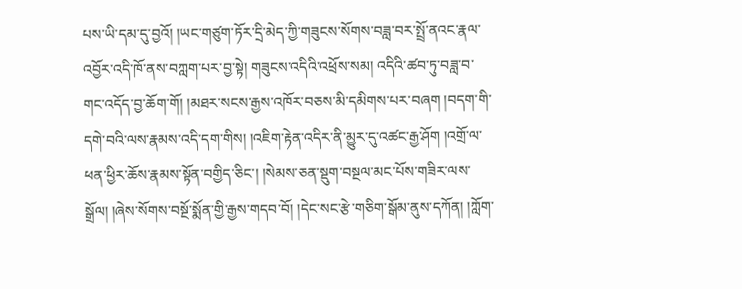པས་ཡི་དམ་དུ་བྱའོ། །ཡང་གཙུག་ཏོར་དྲི་མེད་ཀྱི་གཟུངས་སོགས་བཟླ་བར་སྤྲོ་ནའང་རྣལ་འབྱོར་འདི་ཁོ་ནས་བཀླག་པར་བྱ་སྟེ། གཟུངས་འདིའི་འཕྲོས་སམ། འདིའི་ཚབ་ཏུ་བཟླ་བ་གང་འདོད་བྱ་ཆོག་གོ། །མཐར་སངས་རྒྱས་འཁོར་བཅས་མི་དམིགས་པར་བཞག །བདག་གི་དགེ་བའི་ལས་རྣམས་འདི་དག་གིས། །འཇིག་རྟེན་འདིར་ནི་མྱུར་དུ་འཚང་རྒྱ་ཤོག །འགྲོ་ལ་ཕན་ཕྱིར་ཆོས་རྣམས་སྟོན་བགྱིད་ཅིང་། །སེམས་ཅན་སྡུག་བསྔལ་མང་པོས་གཟིར་ལས་སྒྲོལ། །ཞེས་སོགས་བསྔོ་སྨོན་གྱི་རྒྱས་གདབ་བོ། །དེང་སང་རྩེ་གཅིག་སྒོམ་ནུས་དཀོན། །ཀློག་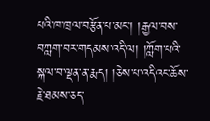པའི་ཁ་ཁྲལ་བརྩོན་པ་མང་། །རྒྱལ་བས་བཀླག་བར་གདམས་འདི་ལ། །ཀློག་པའི་སྐལ་བ་ལྡན་ན་རྨད། །ཅེས་པ་འདིའང་ཆོས་རྗེ་ཐམས་ཅད་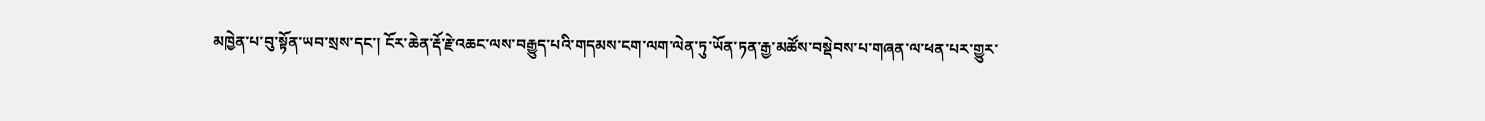མཁྱེན་པ་བུ་སྟོན་ཡབ་སྲས་དང་། ངོར་ཆེན་རྡོ་རྗེ་འཆང་ལས་བརྒྱུད་པའི་གདམས་ངག་ལག་ལེན་ཏུ་ཡོན་ཏན་རྒྱ་མཚོས་བསྡེབས་པ་གཞན་ལ་ཕན་པར་གྱུར་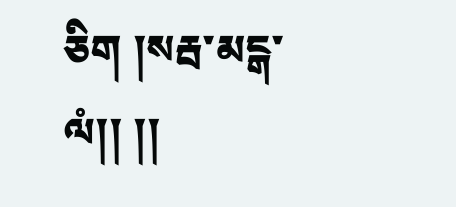ཅིག །སརྦ་མངྒ་ལཾ།། །།